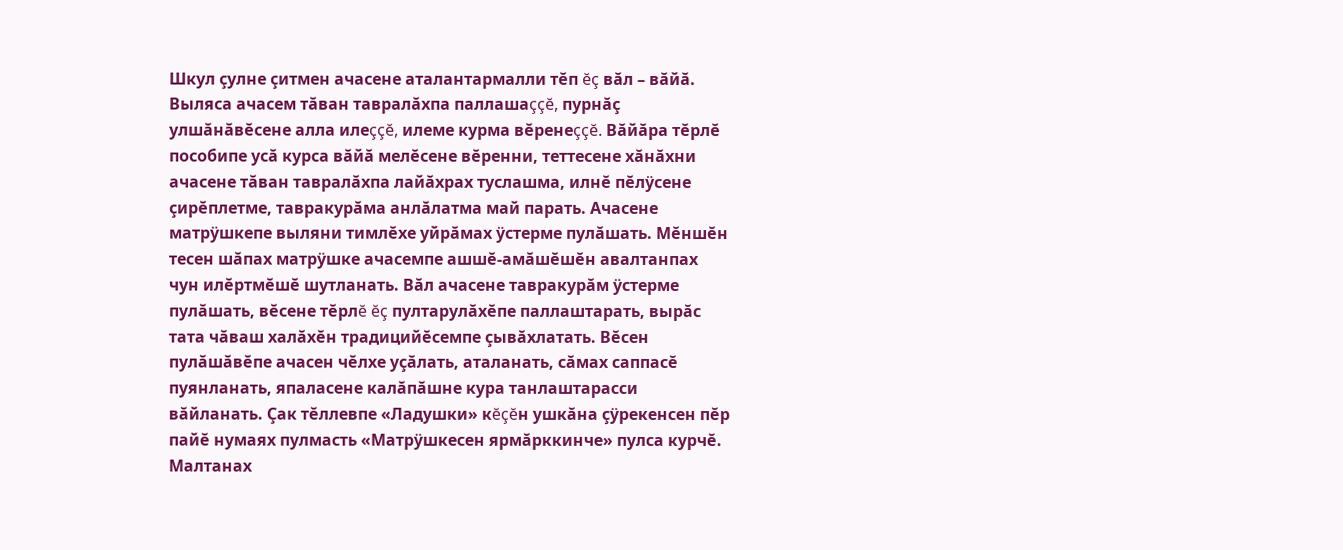Шкул çулне çитмен ачасене аталантармалли тĕп ĕç вăл – вăйă. Выляса ачасем тăван тавралăхпа паллашаççĕ, пурнăç улшăнăвĕсене алла илеççĕ, илеме курма вĕренеççĕ. Вăйăра тĕрлĕ пособипе усă курса вăйă мелĕсене вĕренни, теттесене хăнăхни ачасене тăван тавралăхпа лайăхрах туслашма, илнĕ пĕлÿсене çирĕплетме, тавракурăма анлăлатма май парать. Ачасене матрÿшкепе выляни тимлĕхе уйрăмах ÿстерме пулăшать. Мĕншĕн тесен шăпах матрÿшке ачасемпе ашшĕ-амăшĕшĕн авалтанпах чун илĕртмĕшĕ шутланать. Вăл ачасене тавракурăм ÿстерме пулăшать, вĕсене тĕрлĕ ĕç пултарулăхĕпе паллаштарать, вырăс тата чăваш халăхĕн традицийĕсемпе çывăхлатать. Вĕсен пулăшăвĕпе ачасен чĕлхе уçăлать, аталанать, сăмах саппасĕ пуянланать, япаласене калăпăшне кура танлаштарасси вăйланать. Çак тĕллевпе «Ладушки» кĕçĕн ушкăна çÿрекенсен пĕр пайĕ нумаях пулмасть «Матрÿшкесен ярмăрккинче» пулса курчĕ. Малтанах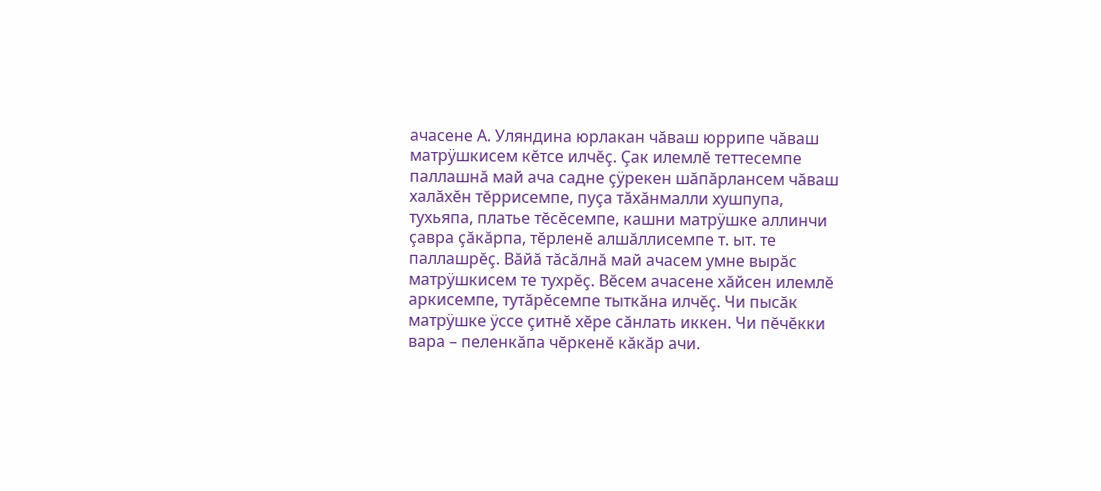ачасене А. Уляндина юрлакан чăваш юррипе чăваш матрÿшкисем кĕтсе илчĕç. Çак илемлĕ теттесемпе паллашнă май ача садне çÿрекен шăпăрлансем чăваш халăхĕн тĕррисемпе, пуçа тăхăнмалли хушпупа, тухьяпа, платье тĕсĕсемпе, кашни матрÿшке аллинчи çавра çăкăрпа, тĕрленĕ алшăллисемпе т. ыт. те паллашрĕç. Вăйă тăсăлнă май ачасем умне вырăс матрÿшкисем те тухрĕç. Вĕсем ачасене хăйсен илемлĕ аркисемпе, тутăрĕсемпе тыткăна илчĕç. Чи пысăк матрÿшке ÿссе çитнĕ хĕре сăнлать иккен. Чи пĕчĕкки вара – пеленкăпа чĕркенĕ кăкăр ачи.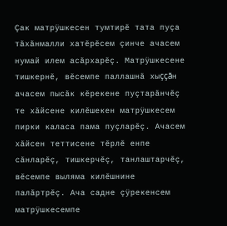Çак матрÿшкесен тумтирĕ тата пуçа тăхăнмалли хатĕрĕсем çинче ачасем нумай илем асăрхарĕç. Матрÿшкесене тишкернĕ, вĕсемпе паллашнă хыççăн ачасем пысăк кĕрекене пуçтарăнчĕç те хăйсене килĕшекен матрÿшкесем пирки каласа пама пуçларĕç. Ачасем хăйсен теттисене тĕрлĕ енпе сăнларĕç, тишкерчĕç, танлаштарчĕç, вĕсемпе выляма килĕшнине палăртрĕç. Ача садне çÿрекенсем матрÿшкесемпе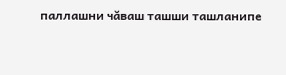паллашни чăваш ташши ташланипе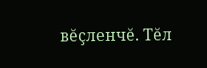вĕçленчĕ. Тĕл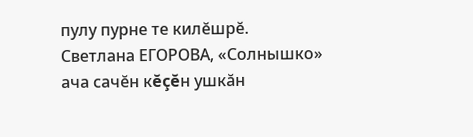пулу пурне те килĕшрĕ.
Светлана ЕГОРОВА, «Солнышко» ача сачĕн кĕçĕн ушкăн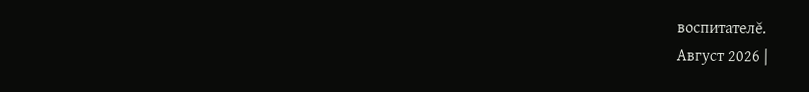воспитателĕ.
Август 2026 |